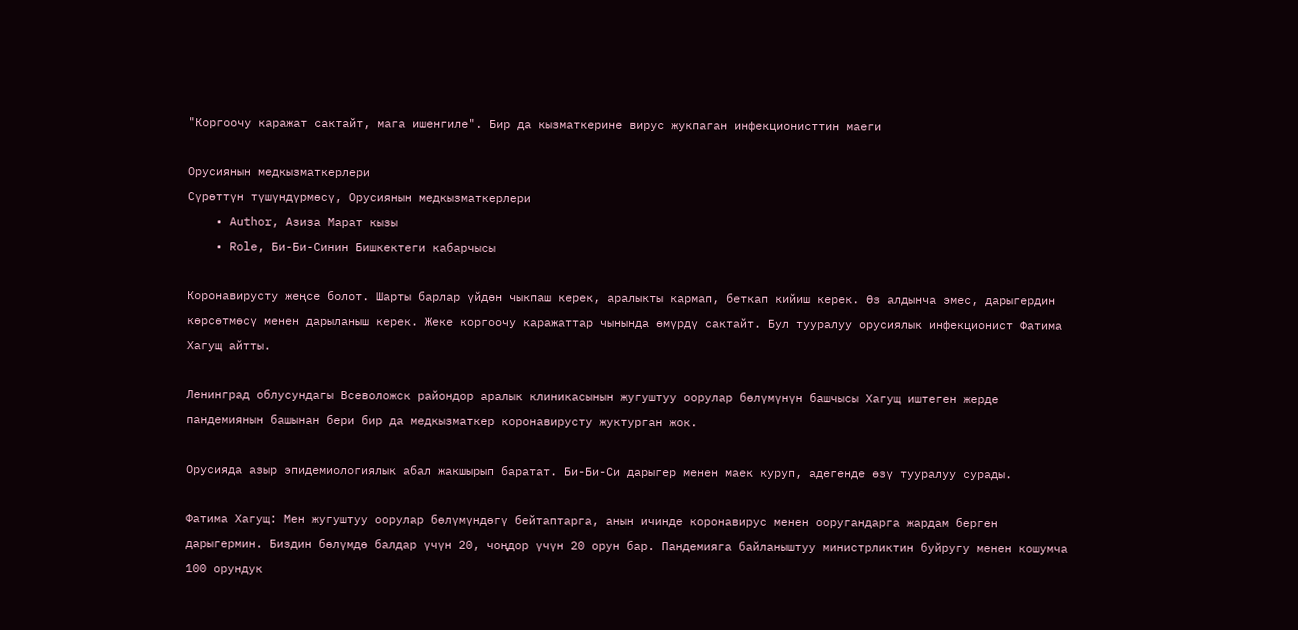"Коргоочу каражат сактайт, мага ишенгиле". Бир да кызматкерине вирус жукпаган инфекционисттин маеги

Орусиянын медкызматкерлери
Сүрөттүн түшүндүрмөсү, Орусиянын медкызматкерлери
    • Author, Азиза Марат кызы
    • Role, Би-Би-Синин Бишкектеги кабарчысы

Коронавирусту жеңсе болот. Шарты барлар үйдөн чыкпаш керек, аралыкты кармап, беткап кийиш керек. Өз алдынча эмес, дарыгердин көрсөтмөсү менен дарыланыш керек. Жеке коргоочу каражаттар чынында өмүрдү сактайт. Бул тууралуу орусиялык инфекционист Фатима Хагущ айтты.

Ленинград облусундагы Всеволожск райондор аралык клиникасынын жугуштуу оорулар бөлүмүнүн башчысы Хагущ иштеген жерде пандемиянын башынан бери бир да медкызматкер коронавирусту жуктурган жок.

Орусияда азыр эпидемиологиялык абал жакшырып баратат. Би-Би-Си дарыгер менен маек куруп, адегенде өзү тууралуу сурады.

Фатима Хагущ: Мен жугуштуу оорулар бөлүмүндөгү бейтаптарга, анын ичинде коронавирус менен ооругандарга жардам берген дарыгермин. Биздин бөлүмдө балдар үчүн 20, чоңдор үчүн 20 орун бар. Пандемияга байланыштуу министрликтин буйругу менен кошумча 100 орундук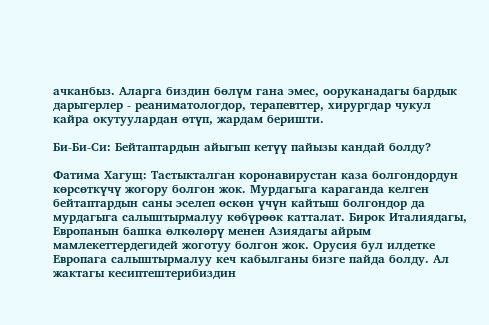ачканбыз. Аларга биздин бөлүм гана эмес, ооруканадагы бардык дарыгерлер - реаниматологдор, терапевттер, хирургдар чукул кайра окутуулардан өтүп, жардам беришти.

Би-Би-Си: Бейтаптардын айыгып кетүү пайызы кандай болду?

Фатима Хагущ: Тастыкталган коронавирустан каза болгондордун көрсөткүчү жогору болгон жок. Мурдагыга караганда келген бейтаптардын саны эселеп өскөн үчүн кайтыш болгондор да мурдагыга салыштырмалуу көбүрөөк катталат. Бирок Италиядагы, Европанын башка өлкөлөрү менен Азиядагы айрым мамлекеттердегидей жоготуу болгон жок. Орусия бул илдетке Европага салыштырмалуу кеч кабылганы бизге пайда болду. Ал жактагы кесиптештерибиздин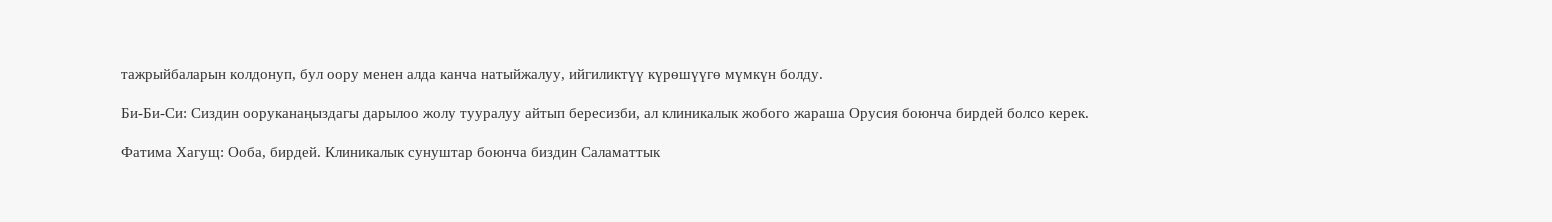тажрыйбаларын колдонуп, бул оору менен алда канча натыйжалуу, ийгиликтүү күрөшүүгө мүмкүн болду.

Би-Би-Си: Сиздин ооруканаңыздагы дарылоо жолу тууралуу айтып бересизби, ал клиникалык жобого жараша Орусия боюнча бирдей болсо керек.

Фатима Хагущ: Ооба, бирдей. Клиникалык сунуштар боюнча биздин Саламаттык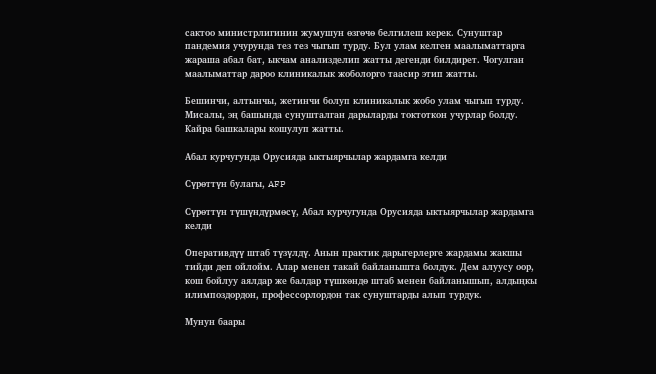сактоо министрлигинин жумушун өзгөчө белгилеш керек. Сунуштар пандемия учурунда тез тез чыгып турду. Бул улам келген маалыматтарга жараша абал бат, ыкчам анализделип жатты дегенди билдирет. Чогулган маалыматтар дароо клиникалык жоболорго таасир этип жатты.

Бешинчи, алтынчы, жетинчи болуп клиникалык жобо улам чыгып турду. Мисалы, эң башында сунушталган дарыларды токтоткон учурлар болду. Кайра башкалары кошулуп жатты.

Абал курчугунда Орусияда ыктыярчылар жардамга келди

Сүрөттүн булагы, AFP

Сүрөттүн түшүндүрмөсү, Абал курчугунда Орусияда ыктыярчылар жардамга келди

Оперативдүү штаб түзүлдү. Анын практик дарыгерлерге жардамы жакшы тийди деп ойлойм. Алар менен такай байланышта болдук. Дем алуусу оор, кош бойлуу аялдар же балдар түшкөндө штаб менен байланышып, алдыңкы илимпоздордон, профессорлордон так сунуштарды алып турдук.

Мунун баары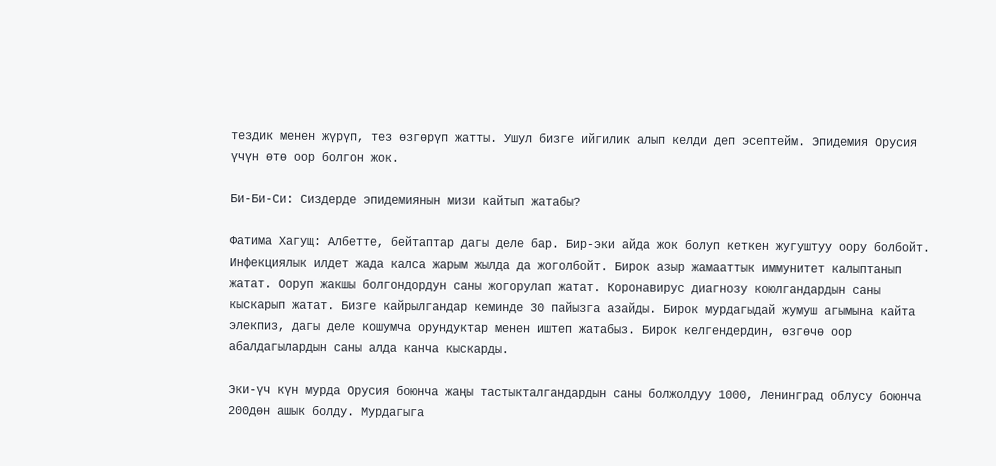тездик менен жүрүп, тез өзгөрүп жатты. Ушул бизге ийгилик алып келди деп эсептейм. Эпидемия Орусия үчүн өтө оор болгон жок.

Би-Би-Си: Сиздерде эпидемиянын мизи кайтып жатабы?

Фатима Хагущ: Албетте, бейтаптар дагы деле бар. Бир-эки айда жок болуп кеткен жугуштуу оору болбойт. Инфекциялык илдет жада калса жарым жылда да жоголбойт. Бирок азыр жамааттык иммунитет калыптанып жатат. Ооруп жакшы болгондордун саны жогорулап жатат. Коронавирус диагнозу коюлгандардын саны кыскарып жатат. Бизге кайрылгандар кеминде 30 пайызга азайды. Бирок мурдагыдай жумуш агымына кайта элекпиз, дагы деле кошумча орундуктар менен иштеп жатабыз. Бирок келгендердин, өзгөчө оор абалдагылардын саны алда канча кыскарды.

Эки-үч күн мурда Орусия боюнча жаңы тастыкталгандардын саны болжолдуу 1000, Ленинград облусу боюнча 200дөн ашык болду. Мурдагыга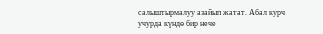салыштырмалуу азайып жатат. Абал курч учурда күндө бир нече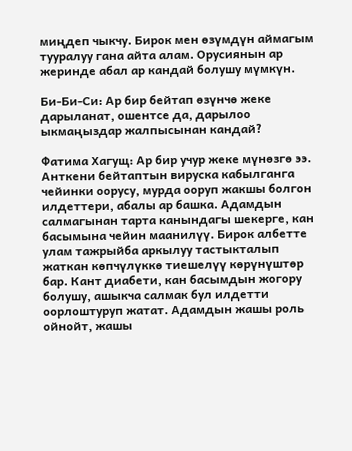миңдеп чыкчу. Бирок мен өзүмдүн аймагым тууралуу гана айта алам. Орусиянын ар жеринде абал ар кандай болушу мүмкүн.

Би-Би-Си: Ар бир бейтап өзүнчө жеке дарыланат, ошентсе да, дарылоо ыкмаңыздар жалпысынан кандай?

Фатима Хагущ: Ар бир учур жеке мүнөзгө ээ. Анткени бейтаптын вируска кабылганга чейинки оорусу, мурда ооруп жакшы болгон илдеттери, абалы ар башка. Адамдын салмагынан тарта канындагы шекерге, кан басымына чейин маанилүү. Бирок албетте улам тажрыйба аркылуу тастыкталып жаткан көпчүлүккө тиешелүү көрүнүштөр бар. Кант диабети, кан басымдын жогору болушу, ашыкча салмак бул илдетти оорлоштуруп жатат. Адамдын жашы роль ойнойт, жашы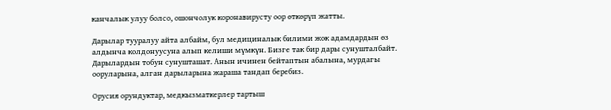канчалык улуу болсо, ошончолук коронавирусту оор өткөрүп жатты.

Дарылар тууралуу айта албайм, бул медициналык билими жок адамдардын өз алдынча колдонуусуна алып келиши мүмкүн. Бизге так бир дары сунушталбайт. Дарылардын тобун сунушташат. Анын ичинен бейтаптын абалына, мурдагы ооруларына, алган дарыларына жараша тандап беребиз.

Орусия орундуктар, медкызматкерлер тартыш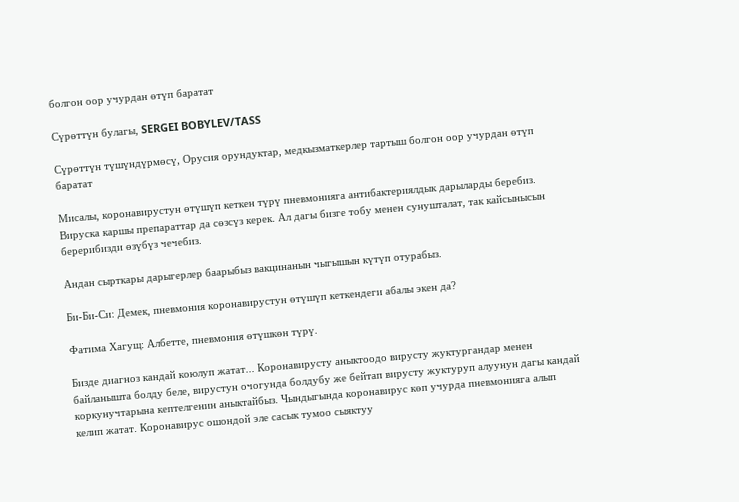болгон оор учурдан өтүп баратат

Сүрөттүн булагы, SERGEI BOBYLEV/TASS

Сүрөттүн түшүндүрмөсү, Орусия орундуктар, медкызматкерлер тартыш болгон оор учурдан өтүп баратат

Мисалы, коронавирустун өтүшүп кеткен түрү пневмонияга антибактериялдык дарыларды беребиз. Вируска каршы препараттар да сөзсүз керек. Ал дагы бизге тобу менен сунушталат, так кайсынысын берерибизди өзүбүз чечебиз.

Андан сырткары дарыгерлер баарыбыз вакцинанын чыгышын күтүп отурабыз.

Би-Би-Си: Демек, пневмония коронавирустун өтүшүп кеткендеги абалы экен да?

Фатима Хагущ: Албетте, пневмония өтүшкөн түрү.

Бизде диагноз кандай коюлуп жатат... Коронавирусту аныктоодо вирусту жуктургандар менен байланышта болду беле, вирустун очогунда болдубу же бейтап вирусту жуктуруп алуунун дагы кандай коркунучтарына кептелгенин аныктайбыз. Чындыгында коронавирус көп учурда пневмонияга алып келип жатат. Коронавирус ошондой эле сасык тумоо сыяктуу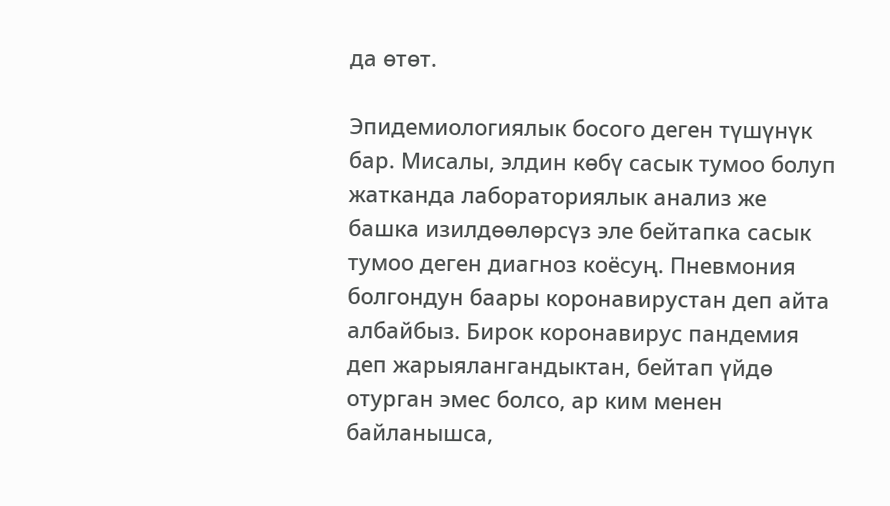да өтөт.

Эпидемиологиялык босого деген түшүнүк бар. Мисалы, элдин көбү сасык тумоо болуп жатканда лабораториялык анализ же башка изилдөөлөрсүз эле бейтапка сасык тумоо деген диагноз коёсуң. Пневмония болгондун баары коронавирустан деп айта албайбыз. Бирок коронавирус пандемия деп жарыялангандыктан, бейтап үйдө отурган эмес болсо, ар ким менен байланышса,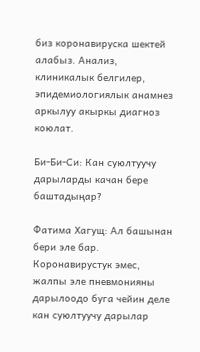биз коронавируска шектей алабыз. Анализ, клиникалык белгилер, эпидемиологиялык анамнез аркылуу акыркы диагноз коюлат.

Би-Би-Си: Кан суюлтуучу дарыларды качан бере баштадыңар?

Фатима Хагущ: Ал башынан бери эле бар. Коронавирустук эмес, жалпы эле пневмонияны дарылоодо буга чейин деле кан суюлтуучу дарылар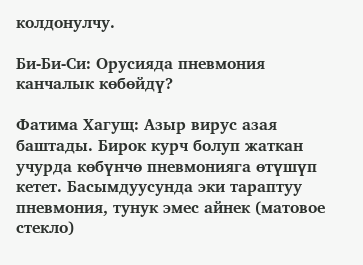колдонулчу.

Би-Би-Си: Орусияда пневмония канчалык көбөйдү?

Фатима Хагущ: Азыр вирус азая баштады. Бирок курч болуп жаткан учурда көбүнчө пневмонияга өтүшүп кетет. Басымдуусунда эки тараптуу пневмония, тунук эмес айнек (матовое стекло)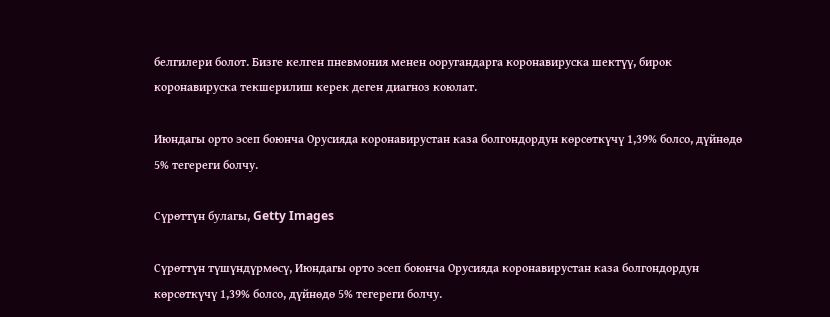белгилери болот. Бизге келген пневмония менен ооругандарга коронавируска шектүү, бирок коронавируска текшерилиш керек деген диагноз коюлат.

Июндагы орто эсеп боюнча Орусияда коронавирустан каза болгондордун көрсөткүчү 1,39% болсо, дүйнөдө 5% тегереги болчу.

Сүрөттүн булагы, Getty Images

Сүрөттүн түшүндүрмөсү, Июндагы орто эсеп боюнча Орусияда коронавирустан каза болгондордун көрсөткүчү 1,39% болсо, дүйнөдө 5% тегереги болчу.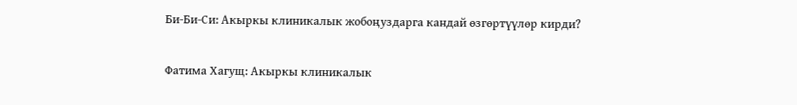Би-Би-Си: Акыркы клиникалык жобоңуздарга кандай өзгөртүүлөр кирди?

Фатима Хагущ: Акыркы клиникалык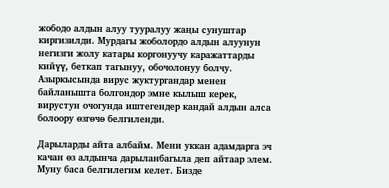жободо алдын алуу тууралуу жаңы сунуштар киргизилди. Мурдагы жоболордо алдын алуунун негизги жолу катары коргонуучу каражаттарды кийүү, беткап тагынуу, обочолонуу болчу. Азыркысында вирус жуктургандар менен байланышта болгондор эмне кылыш керек, вирустун очогунда иштегендер кандай алдын алса болоору өзгөчө белгиленди.

Дарыларды айта албайм. Мени уккан адамдарга эч качан өз алдынча дарыланбагыла деп айтаар элем. Муну баса белгилегим келет. Бизде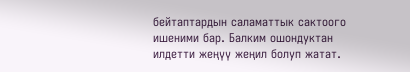бейтаптардын саламаттык сактоого ишеними бар. Балким ошондуктан илдетти жеңүү жеңил болуп жатат.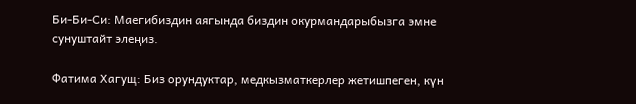Би-Би-Си: Маегибиздин аягында биздин окурмандарыбызга эмне сунуштайт элеңиз.

Фатима Хагущ: Биз орундуктар, медкызматкерлер жетишпеген, күн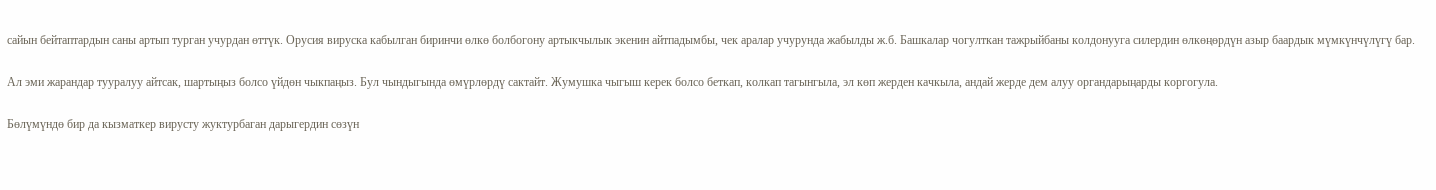сайын бейтаптардын саны артып турган учурдан өттүк. Орусия вируска кабылган биринчи өлкө болбогону артыкчылык экенин айтпадымбы, чек аралар учурунда жабылды ж.б. Башкалар чогулткан тажрыйбаны колдонууга силердин өлкөңөрдүн азыр баардык мүмкүнчүлүгү бар.

Ал эми жарандар тууралуу айтсак, шартыңыз болсо үйдөн чыкпаңыз. Бул чындыгында өмүрлөрдү сактайт. Жумушка чыгыш керек болсо беткап, колкап тагынгыла, эл көп жерден качкыла, андай жерде дем алуу органдарыңарды коргогула.

Бөлүмүндө бир да кызматкер вирусту жуктурбаган дарыгердин сөзүн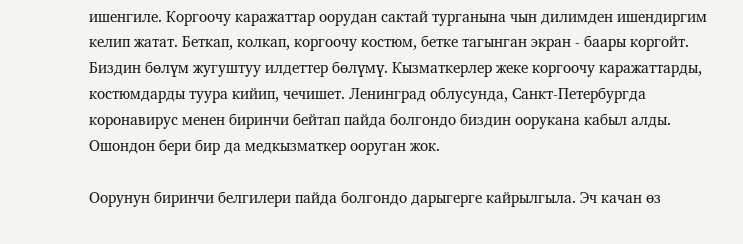ишенгиле. Коргоочу каражаттар оорудан сактай турганына чын дилимден ишендиргим келип жатат. Беткап, колкап, коргоочу костюм, бетке тагынган экран - баары коргойт. Биздин бөлүм жугуштуу илдеттер бөлүмү. Кызматкерлер жеке коргоочу каражаттарды, костюмдарды туура кийип, чечишет. Ленинград облусунда, Санкт-Петербургда коронавирус менен биринчи бейтап пайда болгондо биздин оорукана кабыл алды. Ошондон бери бир да медкызматкер ооруган жок.

Оорунун биринчи белгилери пайда болгондо дарыгерге кайрылгыла. Эч качан өз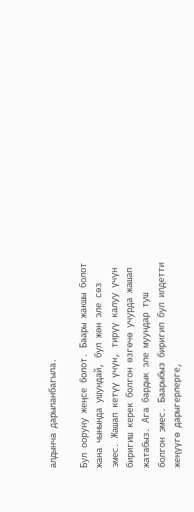алдынча дарыланбагыла.

Бул ооруну жеңсе болот. Баары жакшы болот жана чынында ушундай, бул жөн эле сөз эмес. Жашап кетүү үчүн, тирүү калуу үчүн биригиш керек болгон өзгөчө учурда жашап жатабыз. Ага бардык эле муундар туш болгон эмес. Баарыбыз биригип бул илдетти жеңүүгө дарыгерлерге,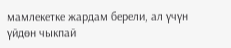мамлекетке жардам берели, ал үчүн үйдөн чыкпай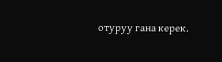отуруу гана керек.